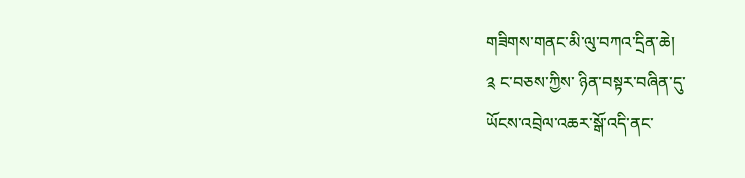གཟིགས་གནང་མི་ལུ་བཀའ་དྲིན་ཆེ།
༉ ང་བཅས་ཀྱིས་ ཉིན་བསྟར་བཞིན་དུ་
ཡོངས་འབྲེལ་འཆར་སྒོ་འདི་ནང་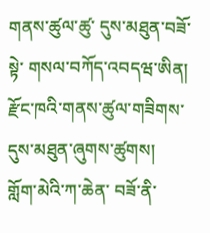གནས་ཚུལ་ཚུ་ དུས་མཐུན་བཟོ་སྟེ་ གསལ་བཀོད་འབདཝ་ཨིན།
རྫོང་ཁའི་གནས་ཚུལ་གཟིགས་ དུས་མཐུན་ཞུགས་ཚུགས།
གློག་མེའི་ཀ་ཆེན་ བཟོ་ནི་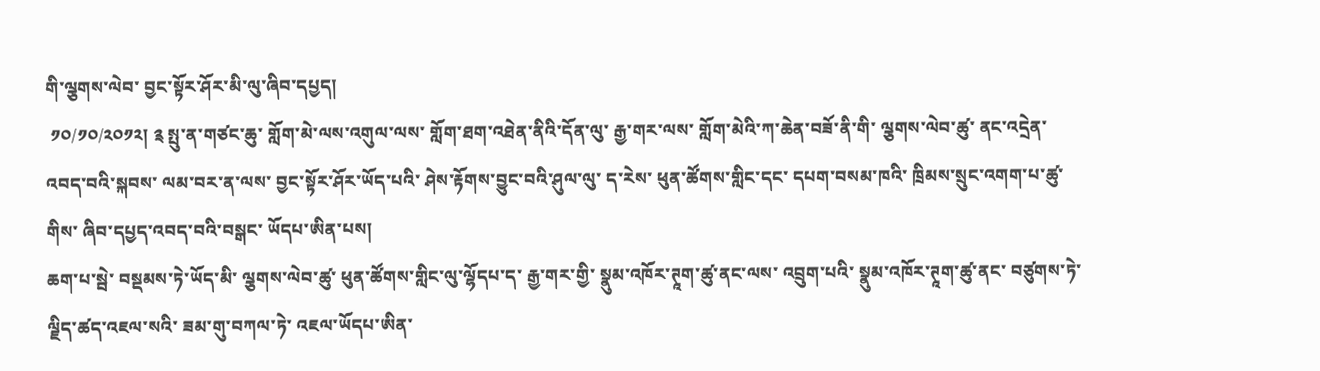གི་ལྕགས་ལེབ་ བྱང་སྟོར་ཤོར་མི་ལུ་ཞིབ་དཔྱད།
 ༡༠/༡༠/༢༠༡༢། ༉ སྤུ་ན་གཙང་ཆུ་ གློག་མེ་ལས་འགུལ་ལས་ གློག་ཐག་འཐེན་ནིའི་དོན་ལུ་ རྒྱ་གར་ལས་ གློག་མེའི་ཀ་ཆེན་བཟོ་ནི་གི་ ལྕགས་ལེབ་ཚུ་ ནང་འདྲེན་འབད་བའི་སྐབས་ ལམ་བར་ན་ལས་ བྱང་སྟོར་ཤོར་ཡོད་པའི་ ཤེས་རྟོགས་བྱུང་བའི་ཤུལ་ལུ་ ད་རེས་ ཕུན་ཚོགས་གླིང་དང་ དཔག་བསམ་ཁའི་ ཁྲིམས་སྲུང་འགག་པ་ཚུ་གིས་ ཞིབ་དཔྱད་འབད་བའི་བསྒང་ ཡོདཔ་ཨིན་པས།
ཆག་པ་སྦེ་ བསྡམས་ཏེ་ཡོད་མི་ ལྕགས་ལེབ་ཚུ་ ཕུན་ཚོགས་གླིང་ལུ་ལྷོདཔ་ད་ རྒྱ་གར་གྱི་ སྣུམ་འཁོར་ཊཱག་ཚུ་ནང་ལས་ འབྲུག་པའི་ སྣུམ་འཁོར་ཊཱག་ཚུ་ནང་ བཙུགས་ཏེ་ ལྗིད་ཚད་འཇལ་སའི་ ཟམ་གུ་བཀལ་ཏེ་ འཇལ་ཡོདཔ་ཨིན་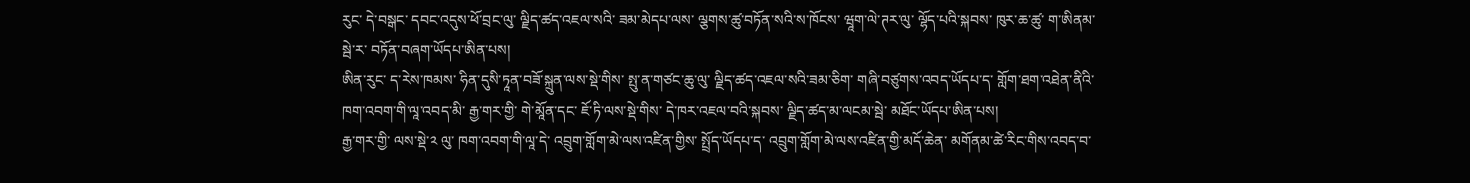རུང་ དེ་བསྒང་ དབང་འདུས་ཕོ་བྲང་ལུ་ ལྗིད་ཚད་འཇལ་སའི་ ཟམ་མེདཔ་ལས་ ལྕགས་ཚུ་བཏོན་སའི་ས་ཁོངས་ ཝཱག་ལེ་ཊར་ལུ་ ལྷོད་པའི་སྐབས་ ཁུར་ཆ་ཚུ་ ག་ཨིནམ་སྦེ་ར་ བཏོན་བཞག་ཡོདཔ་ཨིན་པས།
ཨིན་རུང་ ད་རེས་ཁམས་ ཧིན་དུསི་ཏཱན་བཟོ་སྐྲུན་ལས་སྡེ་གིས་ སྤུ་ན་གཙང་ཆུ་ལུ་ ལྗིད་ཚད་འཇལ་སའི་ཟམ་ཅིག་ གཞི་བཙུགས་འབད་ཡོདཔ་ད་ གློག་ཐག་འཐེན་ནིའི་ ཁག་འབག་གི་ལཱ་འབད་མི་ རྒྱ་གར་གྱི་ གེ་མཱོན་དང་ ཇོ་ཏི་ལས་སྡེ་གིས་ དེ་ཁར་འཇལ་བའི་སྐབས་ ལྗིད་ཚད་མ་ལངམ་སྦེ་ མཐོང་ཡོདཔ་ཨིན་པས།
རྒྱ་གར་གྱི་ ལས་སྡེ་༢ ལུ་ ཁག་འབག་གི་ལཱ་དེ་ འབྲུག་གློག་མེ་ལས་འཛིན་གྱིས་ སྤྲོད་ཡོདཔ་ད་ འབྲུག་གློག་མེ་ལས་འཛིན་གྱི་མདོ་ཆེན་ མགོནམ་ཚེ་རིང་གིས་འབད་བ་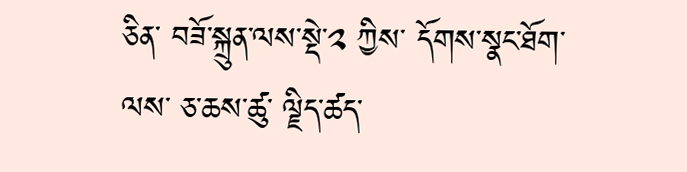ཅིན་ བཟོ་སྐྲུན་ལས་སྡེ་༢ ཀྱིས་ དོགས་སྣང་ཐོག་ལས་ ཅ་ཆས་ཚུ་ ལྗིད་ཚད་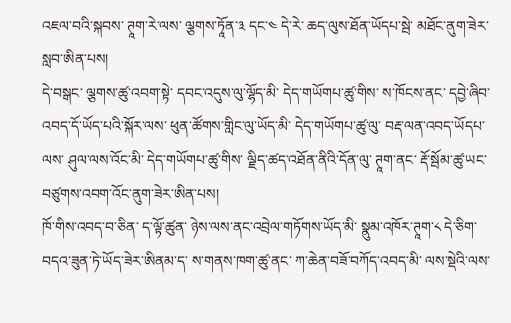འཇལ་བའི་སྐབས་ ཊཱག་རེ་ལས་ ལྕགས་ཏཱོན་༣ དང་༤ དེ་རེ་ ཆད་ལུས་ཐོན་ཡོདཔ་སྦེ་ མཐོང་ནུག་ཟེར་ སླབ་ཨིན་པས།
དེ་བསྒང་ ལྕགས་ཚུ་འབག་སྟེ་ དབང་འདུས་ལུ་ལྷོད་མི་ དེད་གཡོགཔ་ཚུ་གིས་ ས་ཁོངས་ནང་ དབྱེ་ཞིབ་འབད་དོ་ཡོད་པའི་སྐོར་ལས་ ཕུན་ཚོགས་གླིང་ལུ་ཡོད་མི་ དེད་གཡོགཔ་ཚུ་ལུ་ བརྡ་ལན་འབད་ཡོདཔ་ལས་ ཤུལ་ལས་འོང་མི་ དེད་གཡོགཔ་ཚུ་གིས་ ལྗིད་ཚད་འཐོན་ནིའི་དོན་ལུ་ ཊཱག་ནང་ རྡོ་སྦོམ་ཚུ་ཡང་ བཙུགས་འབག་འོང་ནུག་ཟེར་ཨིན་པས།
ཁོ་གིས་འབད་བ་ཅིན་ ད་ལྟོ་ཚུན་ ཉེས་ལས་ནང་འབྲེལ་གཏོགས་ཡོད་མི་ སྣུམ་འཁོར་ཊཱག་༨ དེ་ཅིག་ བདའ་ཟུན་ཏེ་ཡོད་ཟེར་ཨིནམ་ད་ ས་གནས་ཁག་ཚུ་ནང་ ཀ་ཆེན་བཟོ་བཀོད་འབད་མི་ ལས་སྡེའི་ལས་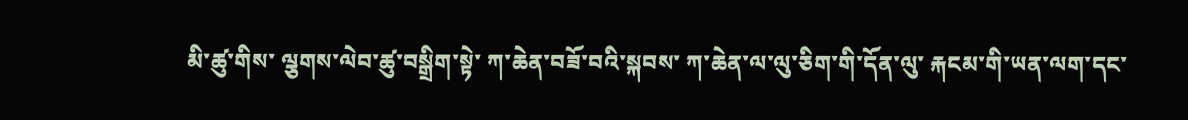མི་ཚུ་གིས་ ལྕགས་ལེབ་ཚུ་བསྒྲིག་སྟེ་ ཀ་ཆེན་བཟོ་བའི་སྐབས་ ཀ་ཆེན་ལ་ལུ་ཅིག་གི་དོན་ལུ་ རྐངམ་གི་ཡན་ལག་དང་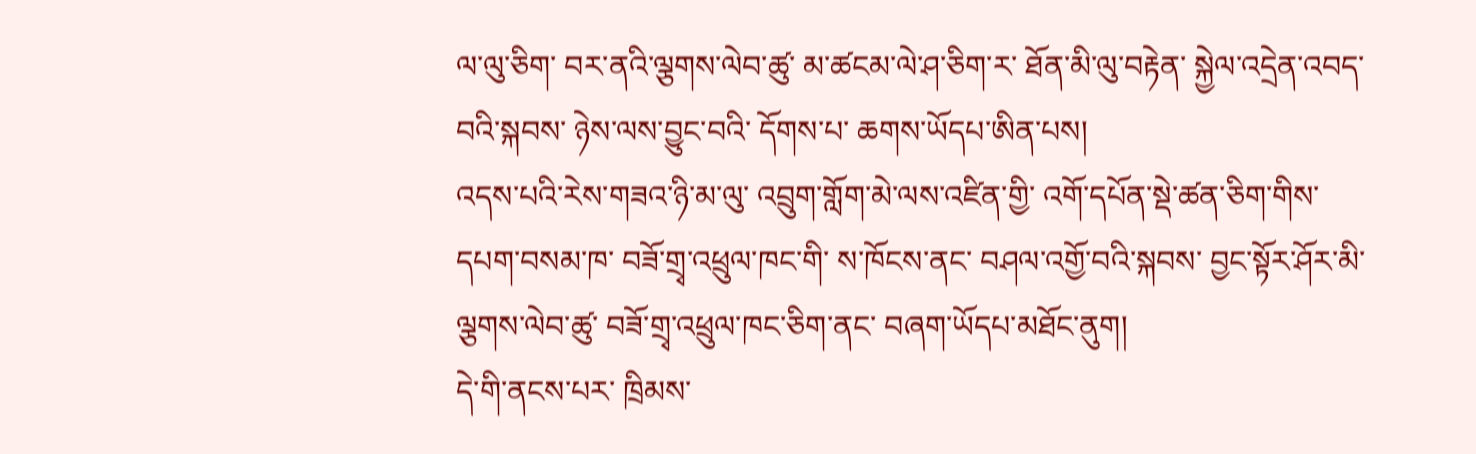ལ་ལུ་ཅིག་ བར་ནའི་ལྕགས་ལེབ་ཚུ་ མ་ཚངམ་ལེ་ཤ་ཅིག་ར་ ཐོན་མི་ལུ་བརྟེན་ སྐྱེལ་འདྲེན་འབད་བའི་སྐབས་ ཉེས་ལས་བྱུང་བའི་ དོགས་པ་ ཆགས་ཡོདཔ་ཨིན་པས།
འདས་པའི་རེས་གཟའ་ཉི་མ་ལུ་ འབྲུག་གློག་མེ་ལས་འཛིན་གྱི་ འགོ་དཔོན་སྡེ་ཚན་ཅིག་གིས་ དཔག་བསམ་ཁ་ བཟོ་གྲྭ་འཕྲུལ་ཁང་གི་ ས་ཁོངས་ནང་ བཤལ་འགྱོ་བའི་སྐབས་ བྱང་སྟོར་ཤོར་མི་ལྕགས་ལེབ་ཚུ་ བཟོ་གྲྭ་འཕྲུལ་ཁང་ཅིག་ནང་ བཞག་ཡོདཔ་མཐོང་ནུག།
དེ་གི་ནངས་པར་ ཁྲིམས་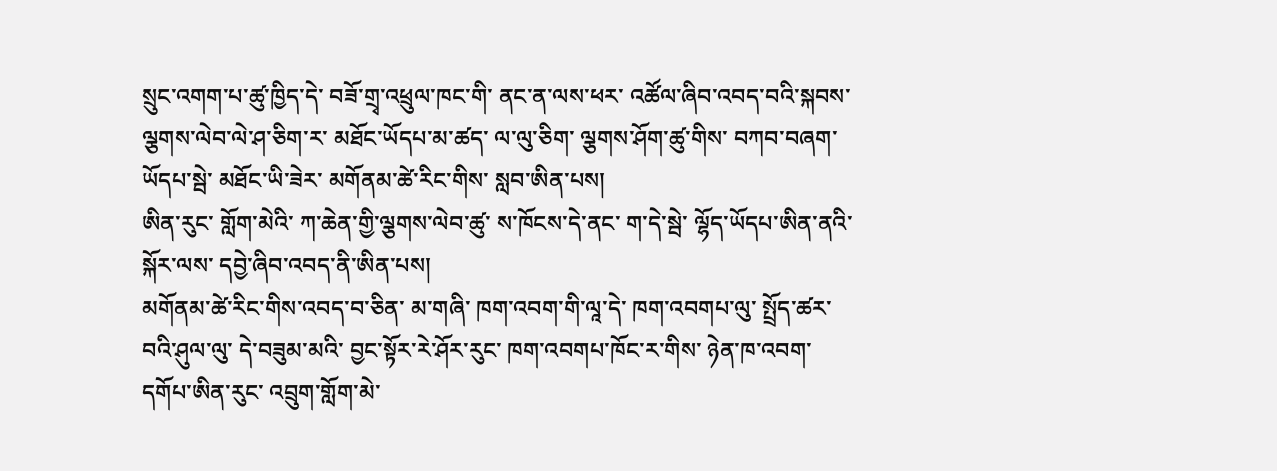སྲུང་འགག་པ་ཚུ་ཁྱིད་དེ་ བཟོ་གྲྭ་འཕྲུལ་ཁང་གི་ ནང་ན་ལས་ཕར་ འཚོལ་ཞིབ་འབད་བའི་སྐབས་ ལྕགས་ལེབ་ལེ་ཤ་ཅིག་ར་ མཐོང་ཡོདཔ་མ་ཚད་ ལ་ལུ་ཅིག་ ལྕགས་ཤོག་ཚུ་གིས་ བཀབ་བཞག་ཡོདཔ་སྦེ་ མཐོང་ཡི་ཟེར་ མགོནམ་ཚེ་རིང་གིས་ སླབ་ཨིན་པས།
ཨིན་རུང་ གློག་མེའི་ ཀ་ཆེན་གྱི་ལྕགས་ལེབ་ཚུ་ ས་ཁོངས་དེ་ནང་ ག་དེ་སྦེ་ ལྷོད་ཡོདཔ་ཨིན་ནའི་སྐོར་ལས་ དབྱེ་ཞིབ་འབད་ནི་ཨིན་པས།
མགོནམ་ཚེ་རིང་གིས་འབད་བ་ཅིན་ མ་གཞི་ ཁག་འབག་གི་ལཱ་དེ་ ཁག་འབགཔ་ལུ་ སྤྲོད་ཚར་བའི་ཤུལ་ལུ་ དེ་བཟུམ་མའི་ བྱང་སྟོར་རེ་ཤོར་རུང་ ཁག་འབགཔ་ཁོང་ར་གིས་ ཉེན་ཁ་འབག་དགོཔ་ཨིན་རུང་ འབྲུག་གློག་མེ་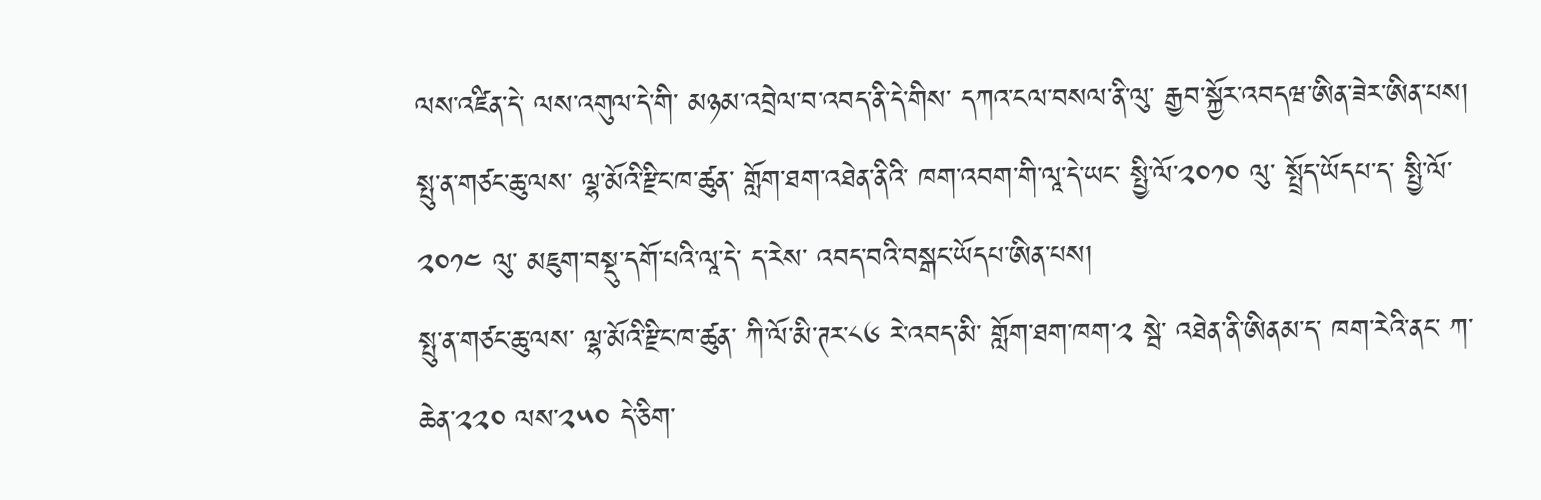ལས་འཛིན་དེ་ ལས་འགུལ་དེ་གི་ མཉམ་འབྲེལ་བ་འབད་ནི་དེ་གིས་ དཀའ་ངལ་བསལ་ནི་ལུ་ རྒྱབ་སྐྱོར་འབདཝ་ཨིན་ཟེར་ཨིན་པས།
སྤུ་ན་གཙང་ཆུ་ལས་ ལྷ་མོའི་རྫིང་ཁ་ཚུན་ གློག་ཐག་འཐེན་ནིའི་ ཁག་འབག་གི་ལཱ་དེ་ཡང་ སྤྱི་ལོ་༢༠༡༠ ལུ་ སྤྲོད་ཡོདཔ་ད་ སྤྱི་ལོ་༢༠༡༤ ལུ་ མཇུག་བསྡུ་དགོ་པའི་ལཱ་དེ་ ད་རེས་ འབད་བའི་བསྒང་ཡོདཔ་ཨིན་པས།
སྤུ་ན་གཙང་ཆུ་ལས་ ལྷ་མོའི་རྫིང་ཁ་ཚུན་ ཀི་ལོ་མི་ཊར་༨༦ རེ་འབད་མི་ གློག་ཐག་ཁག་༢ སྦེ་ འཐེན་ནི་ཨིནམ་ད་ ཁག་རེའི་ནང་ ཀ་ཆེན་༢༢༠ ལས་༢༥༠ དེ་ཅིག་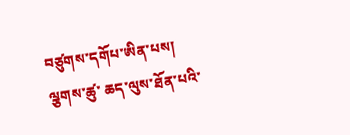བཙུགས་དགོཔ་ཨིན་པས།
ལྕགས་ཚུ་ ཆད་ལུས་ཐོན་པའི་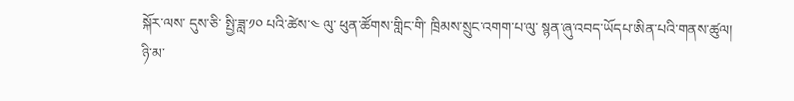སྐོར་ལས་ དུས་ཅི་ སྤྱི་ཟླ་༡༠ པའི་ཚེས་༤ ལུ་ ཕུན་ཚོགས་གླིང་གི་ ཁྲིམས་སྲུང་འགག་པ་ལུ་ སྙན་ཞུ་འབད་ཡོདཔ་ཨིན་པའི་གནས་ཚུལ།
ཉི་མ་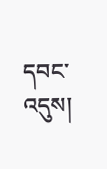དབང་འདུས།